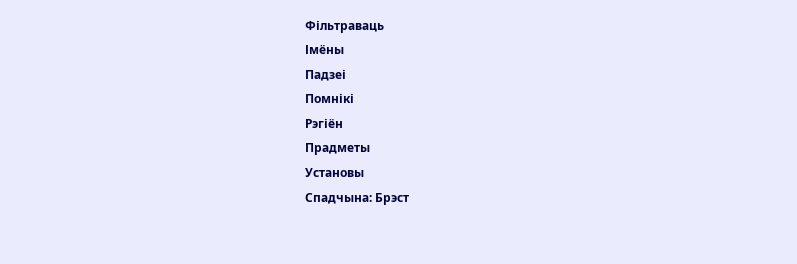Фільтраваць
Імёны
Падзеі
Помнікі
Рэгіён
Прадметы
Установы
Спадчына: Брэст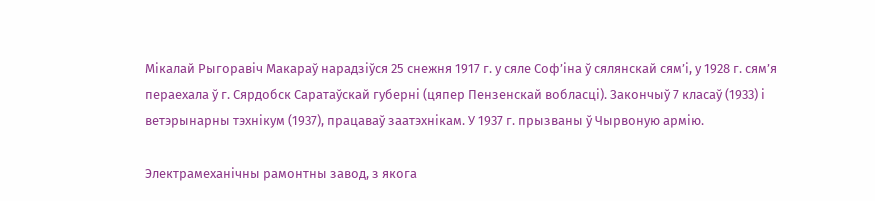Мікалай Рыгоравіч Макараў нарадзіўся 25 снежня 1917 г. у сяле Соф’іна ў сялянскай сям’і, у 1928 г. сям’я пераехала ў г. Сярдобск Саратаўскай губерні (цяпер Пензенскай вобласці). Закончыў 7 класаў (1933) і ветэрынарны тэхнікум (1937), працаваў заатэхнікам. У 1937 г. прызваны ў Чырвоную армію.

Электрамеханічны рамонтны завод, з якога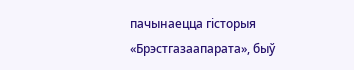пачынаецца гiсторыя «Брэстгазаапарата», быў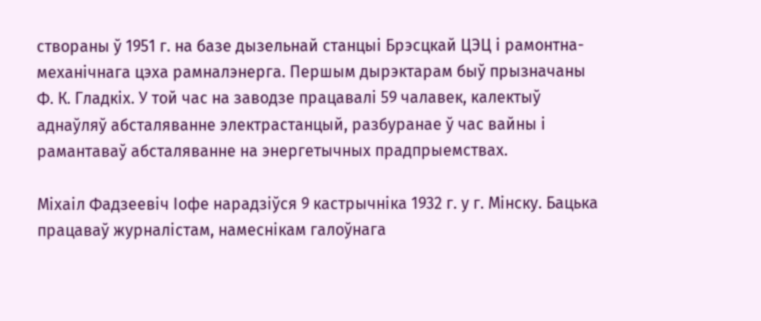створаны ў 1951 г. на базе дызельнай станцыі Брэсцкай ЦЭЦ і рамонтна-механічнага цэха рамналэнерга. Першым дырэктарам быў прызначаны Ф. К. Гладкіх. У той час на заводзе працавалі 59 чалавек, калектыў аднаўляў абсталяванне электрастанцый, разбуранае ў час вайны і рамантаваў абсталяванне на энергетычных прадпрыемствах.

Міхаіл Фадзеевіч Іофе нарадзіўся 9 кастрычніка 1932 г. у г. Мінску. Бацька працаваў журналістам, намеснікам галоўнага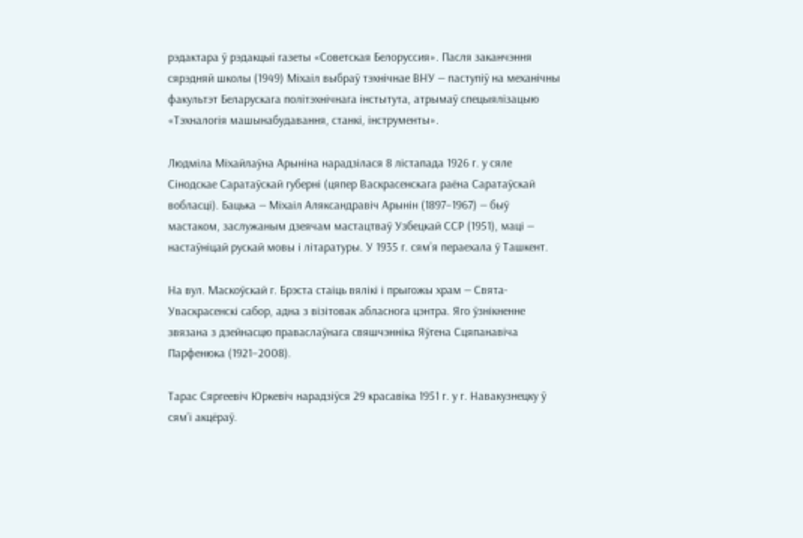рэдактара ў рэдакцыі газеты «Советская Белоруссия». Пасля заканчэння сярэдняй школы (1949) Міхаіл выбраў тэхнічнае ВНУ — паступіў на механічны факультэт Беларускага політэхнічнага інстытута, атрымаў спецыялізацыю «Тэхналогія машынабудавання, станкі, інструменты».

Людміла Міхайлаўна Арыніна нарадзілася 8 лістапада 1926 г. у сяле Сінодскае Саратаўскай губерні (цяпер Васкрасенскага раёна Саратаўскай вобласці). Бацька — Міхаіл Аляксандравіч Арынін (1897–1967) — быў мастаком, заслужаным дзеячам мастацтваў Узбецкай ССР (1951), маці — настаўніцай рускай мовы і літаратуры. У 1935 г. сям’я пераехала ў Ташкент.

На вул. Маскоўскай г. Брэста стаіць вялікі і прыгожы храм — Свята-Уваскрасенскі сабор, адна з візітовак абласнога цэнтра. Яго ўзнікненне звязана з дзейнасцю праваслаўнага свяшчэнніка Яўгена Сцяпанавіча Парфенюка (1921–2008).

Тарас Сяргеевіч Юркевіч нарадзіўся 29 красавіка 1951 г. у г. Навакузнецку ў сям’і акцёраў.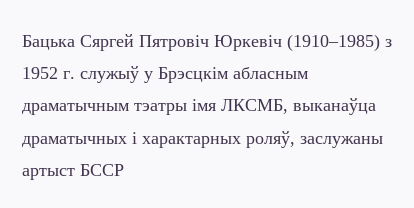Бацька Сяргей Пятровіч Юркевіч (1910–1985) з 1952 г. служыў у Брэсцкім абласным драматычным тэатры імя ЛКСМБ, выканаўца драматычных і характарных роляў, заслужаны артыст БССР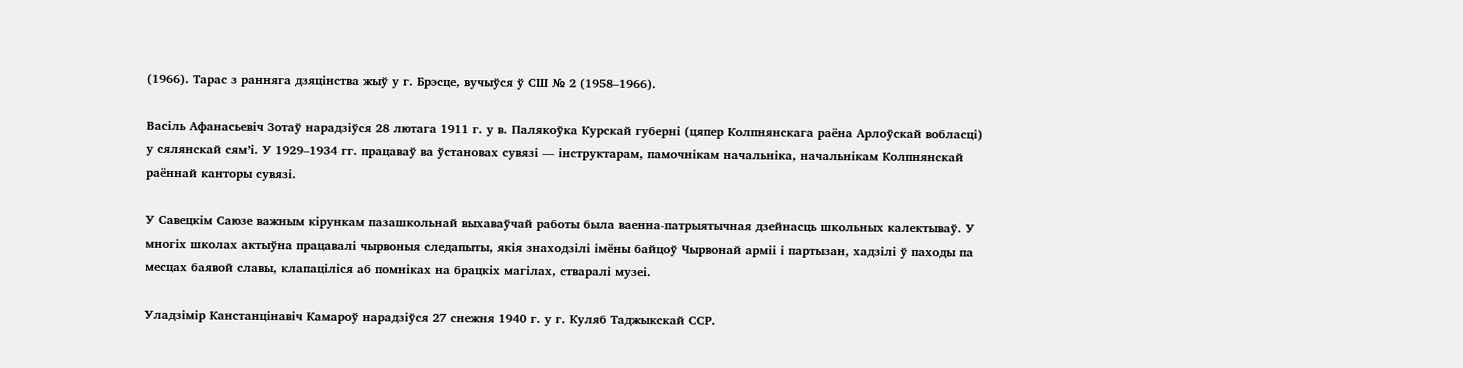(1966). Тарас з ранняга дзяцінства жыў у г. Брэсце, вучыўся ў СШ № 2 (1958–1966).

Васіль Афанасьевіч Зотаў нарадзіўся 28 лютага 1911 г. у в. Палякоўка Курскай губерні (цяпер Колпнянскага раёна Арлоўскай вобласці) у сялянскай сям’і. У 1929–1934 гг. працаваў ва ўстановах сувязі — інструктарам, памочнікам начальніка, начальнікам Колпнянскай раённай канторы сувязі.

У Савецкім Саюзе важным кірункам пазашкольнай выхаваўчай работы была ваенна-патрыятычная дзейнасць школьных калектываў. У многіх школах актыўна працавалі чырвоныя следапыты, якія знаходзілі імёны байцоў Чырвонай арміі і партызан, хадзілі ў паходы па месцах баявой славы, клапаціліся аб помніках на брацкіх магілах, стваралі музеі.

Уладзімір Канстанцінавіч Камароў нарадзіўся 27 снежня 1940 г. у г. Куляб Таджыкскай ССР.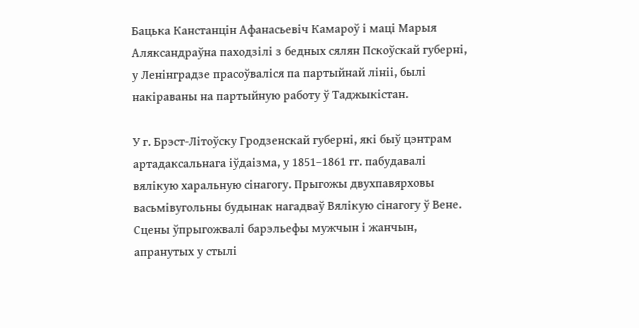Бацька Канстанцін Афанасьевіч Камароў і маці Марыя Аляксандраўна паходзілі з бедных сялян Пскоўскай губерні, у Ленінградзе прасоўваліся па партыйнай лініі, былі накіраваны на партыйную работу ў Таджыкістан.

У г. Брэст-Літоўску Гродзенскай губерні, які быў цэнтрам артадаксальнага іўдаізма, у 1851–1861 гг. пабудавалі вялікую харальную сінагогу. Прыгожы двухпавярховы васьмівугольны будынак нагадваў Вялікую сінагогу ў Вене. Сцены ўпрыгожвалі барэльефы мужчын і жанчын, апранутых у стылі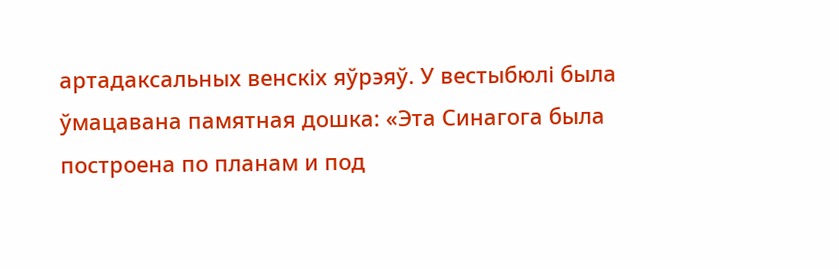артадаксальных венскіх яўрэяў. У вестыбюлі была ўмацавана памятная дошка: «Эта Синагога была построена по планам и под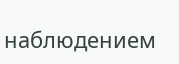наблюдением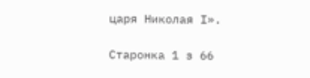царя Николая I».

Старонка 1 з 66